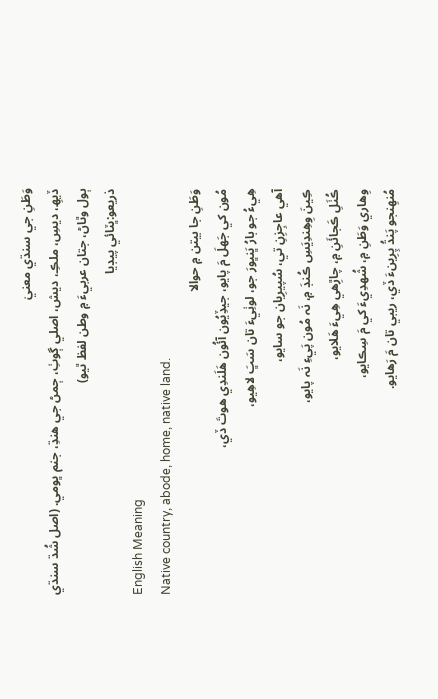وَطَنِ جي سنڌي معنيٰ
ڏيھِ، ديسِ، ملڪِ، ديش، اصلي ڳوٺِ، ڄمڻ جي هنڌِ، جنم ڀومي. (اصل شُڌ سنڌي ٻول وٿاڻ، جتان عربيءَ ۾ وطن لفظ ٿيو)
ذريعو:ڀٽائي پيڊيا
English Meaning
Native country, abode, home, native land.
وَطَنِ جا بيتن ۾ حوالا
مُون کي جَهلَ مَ پايو، جيڏِيُون آئُون ھَلَندِي ھوتَ ڏي،
ھِيءُ جو بارُ ڀَنڀورَ جو، لوٺِيءَ تان سَڀَ لاھِيو،
آھي عاجِزِنِ تي، سُپيرِيان جو سايو،
ڪِينَ وِھِندِيَسِ ڪُنڊَ ۾، نَہ مُون پَيءِ نَہ پايو،
ڪُٺَلِ ڪَجائَنِ ۾، چاڙِھي ھِيءَ ھَلايو،
وِھاري وَطَنِ ۾، شُهدِيءَ کي مَ سِڪايو،
مُنھِنجو پَنڌُ پِرِينءَ ڏي، ريبي تان مَ رَھايو.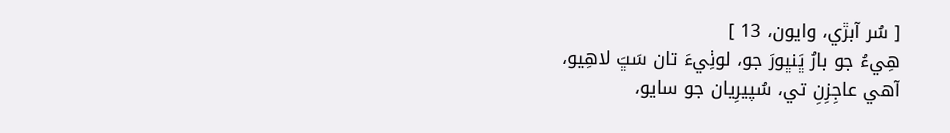[ سُر آبڙي، وايون، 13 ]
ھِيءُ جو بارُ ڀَنڀورَ جو، لوٺِيءَ تان سَڀَ لاھِيو،
آھي عاجِزِنِ تي، سُپيرِيان جو سايو،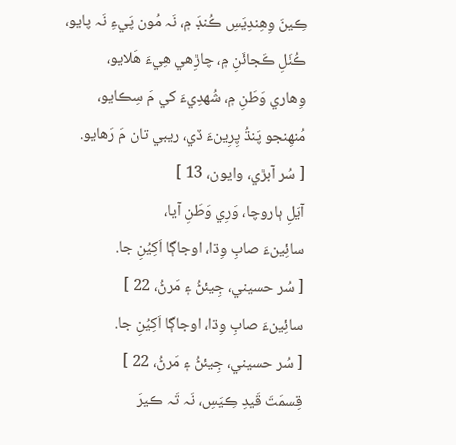ڪِينَ وِھِندِيَسِ ڪُنڊَ ۾، نَہ مُون پَيءِ نَہ پايو،
ڪُٺَلِ ڪَجائَنِ ۾، چاڙِھي ھِيءَ ھَلايو،
وِھاري وَطَنِ ۾، شُهدِيءَ کي مَ سِڪايو،
مُنھِنجو پَنڌُ پِرِينءَ ڏي، ريبي تان مَ رَھايو.
[ سُر آبڙي، وايون، 13 ]
آيَلِ ٻاروچا، وَرِي وَطَنِ آيا،
سائِينءَ صابِ وِڌا، اوجاڳا اَکِيُنِ جا.
[ سُر حسيني، جِيئڻُ ۽ مَرڻُ، 22 ]
سائِينءَ صابِ وِڌا، اوجاڳا اَکِيُنِ جا.
[ سُر حسيني، جِيئڻُ ۽ مَرڻُ، 22 ]
قِسمَتَ قَيدِ ڪِيَسِ، نَہ تَہ ڪيرَ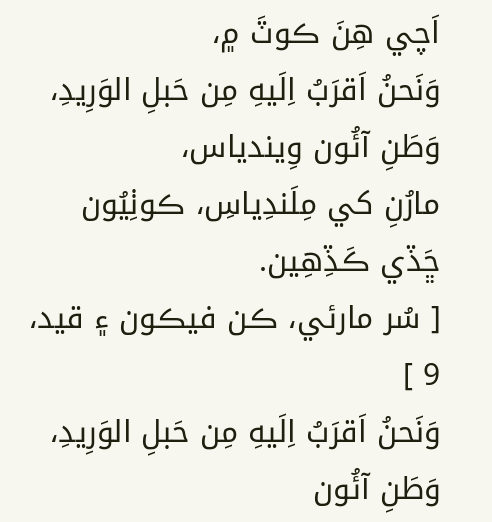اَچي ھِنَ ڪوٽَ ۾،
وَنَحنُ اَقرَبُ اِلَيهِ مِن حَبلِ الوَرِيدِ، وَطَنِ آئُون وِيندياس،
مارُنِ کي مِلَندِياسِ، ڪوٺِيُون ڇَڏي ڪَڏِھِين.
[ سُر مارئي، ڪن فيڪون ۽ قيد، 9 ]
وَنَحنُ اَقرَبُ اِلَيهِ مِن حَبلِ الوَرِيدِ، وَطَنِ آئُون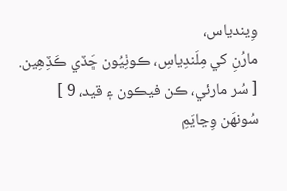وِيندياس،
مارُنِ کي مِلَندِياسِ، ڪوٺِيُون ڇَڏي ڪَڏِھِين.
[ سُر مارئي، ڪن فيڪون ۽ قيد، 9 ]
سُونھَن وِڃايَمِ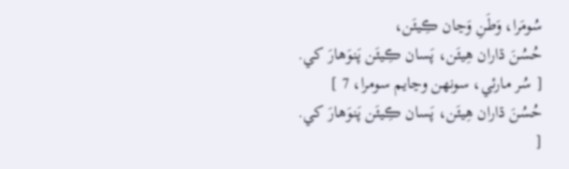سُومَرا، وَطَنِ وَڃان ڪِيئَن،
حُسُنَ ڌاران ھِيئَن، پَسان ڪِيئَن پَنوَھارَ کي.
[ سُر مارئي، سونھن وڃايم سومرا، 7 ]
حُسُنَ ڌاران ھِيئَن، پَسان ڪِيئَن پَنوَھارَ کي.
[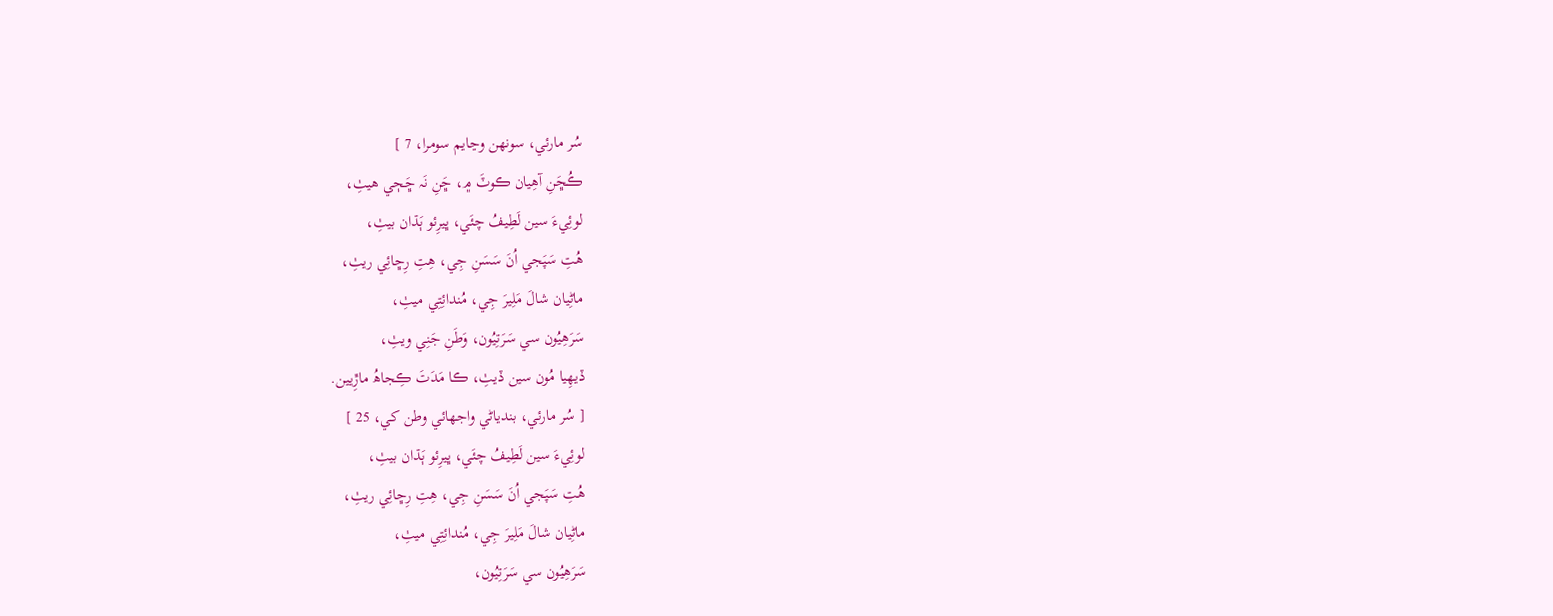سُر مارئي، سونھن وڃايم سومرا، 7 ]
ڪُڇَنِ آھِيان ڪوٽَ ۾، ڇَنِ نَہ ڇَڄي ھيٺِ،
لوئِيءَ سين لَطِيفُ چئَي، ڀيرِئو ٻَڌان بيٺِ،
ھُتِ سَپَجي اُنَ سَسَنِ جِي، ھِتِ رِڇائِي ريٺِ،
ماڻِيان شالَ مَلِيرَ جِي، مُندائِتِي ميٺِ،
سَرَھِيُون سي سَرَتِيُون، وَطَنِ جَنِي ويٺِ،
ڏيھِيا مُون سين ڏيٺِ، ڪا مَدَتَ ڪِجاھُ ماڙِيين.
[ سُر مارئي، بندياڻي واجهائي وطن کي، 25 ]
لوئِيءَ سين لَطِيفُ چئَي، ڀيرِئو ٻَڌان بيٺِ،
ھُتِ سَپَجي اُنَ سَسَنِ جِي، ھِتِ رِڇائِي ريٺِ،
ماڻِيان شالَ مَلِيرَ جِي، مُندائِتِي ميٺِ،
سَرَھِيُون سي سَرَتِيُون،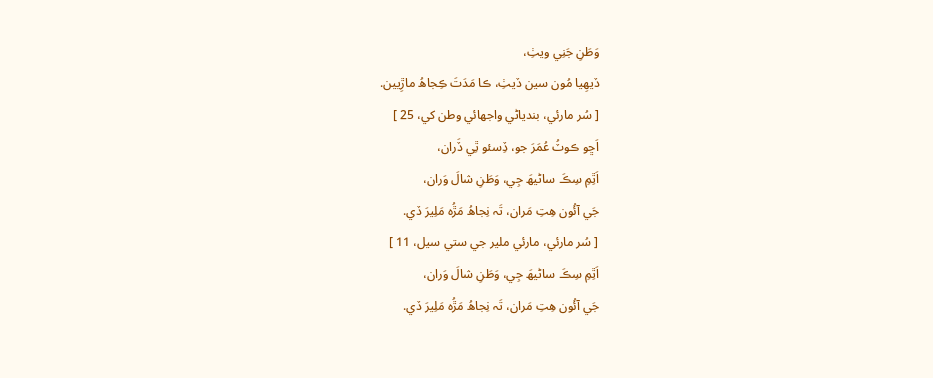وَطَنِ جَنِي ويٺِ،
ڏيھِيا مُون سين ڏيٺِ، ڪا مَدَتَ ڪِجاھُ ماڙِيين.
[ سُر مارئي، بندياڻي واجهائي وطن کي، 25 ]
اَڇو ڪوٽُ عُمَرَ جو، ڏِسئو ٿِي ڏَران،
اَٿِمِ سِڪَ ساڻيھَ جِي، وَطَنِ شالَ وَران،
جَي آئُون هِتِ مَران، تَہ نِجاھُ مَڙُه مَلِيرَ ڏي.
[ سُر مارئي، مارئي ملير جي ستي سيل، 11 ]
اَٿِمِ سِڪَ ساڻيھَ جِي، وَطَنِ شالَ وَران،
جَي آئُون هِتِ مَران، تَہ نِجاھُ مَڙُه مَلِيرَ ڏي.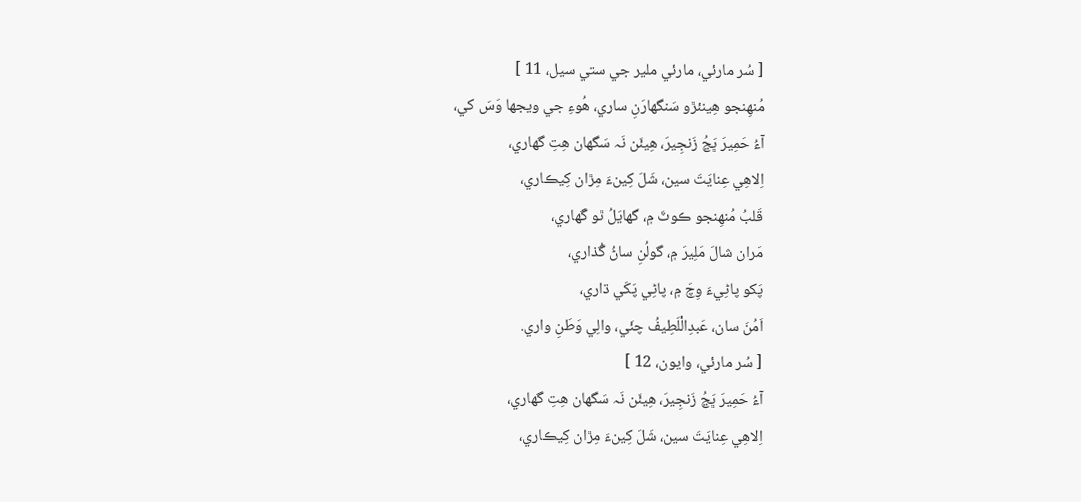[ سُر مارئي، مارئي ملير جي ستي سيل، 11 ]
مُنھِنجو هِينئڙو سَنگهارَنِ ساري، هُوءِ جي ويجها وَسَ کي،
آءُ حَمِيرَ ڀَڃُ زَنجِيرَ، هِيئَن نَہ سَگهان هِتِ گهاري،
اِلاهِي عِنايَتَ سين، شَلَ کِينءَ مِڙان کِيڪاري،
قَلبُ مُنھِنجو ڪوٽَ ۾، گهايَلُ ٿو گَهاري،
مَران شالَ مَلِيرَ ۾، گولُنِ ساڻُ گُذاري،
پَکو پاڻِيءَ وِچَ ۾، پاڻِي پَکَي ڌاري،
اَمُنَ سان، عَبدِالْلَطِيفُ چئَي، والِي وَطَنِ واري.
[ سُر مارئي، وايون، 12 ]
آءُ حَمِيرَ ڀَڃُ زَنجِيرَ، هِيئَن نَہ سَگهان هِتِ گهاري،
اِلاهِي عِنايَتَ سين، شَلَ کِينءَ مِڙان کِيڪاري،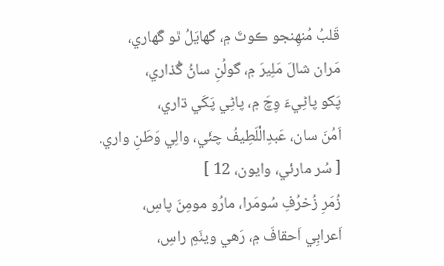قَلبُ مُنھِنجو ڪوٽَ ۾، گهايَلُ ٿو گَهاري،
مَران شالَ مَلِيرَ ۾، گولُنِ ساڻُ گُذاري،
پَکو پاڻِيءَ وِچَ ۾، پاڻِي پَکَي ڌاري،
اَمُنَ سان، عَبدِالْلَطِيفُ چئَي، والِي وَطَنِ واري.
[ سُر مارئي، وايون، 12 ]
زُمَرِ زُخرُفِ سُومَرا، مارُو مومِنَ پاسِ،
اَعرابِي اَحقافَ ۾، رَهي ويٺَمِ راسِ،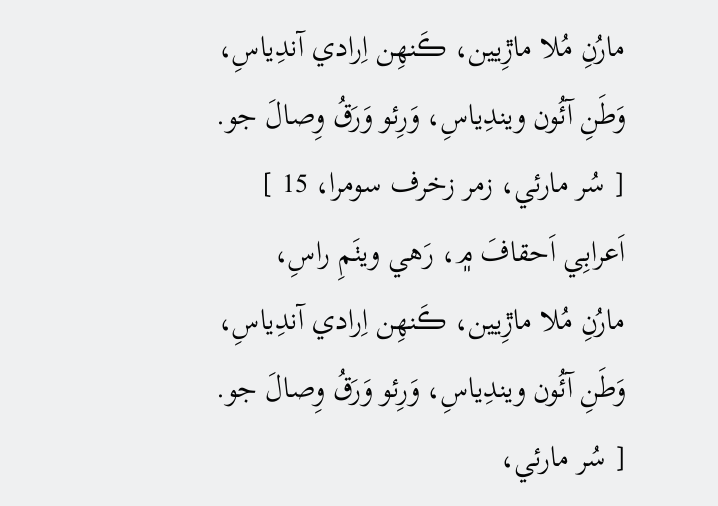مارُنِ مُلا ماڙِيين، ڪَنھِن اِرادي آندِياسِ،
وَطَنِ آئُون ويندِياسِ، وَرِئو وَرَقُ وِصالَ جو.
[ سُر مارئي، زمر زخرف سومرا، 15 ]
اَعرابِي اَحقافَ ۾، رَهي ويٺَمِ راسِ،
مارُنِ مُلا ماڙِيين، ڪَنھِن اِرادي آندِياسِ،
وَطَنِ آئُون ويندِياسِ، وَرِئو وَرَقُ وِصالَ جو.
[ سُر مارئي،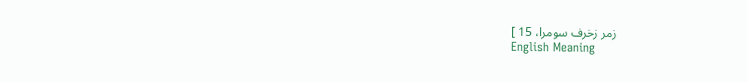زمر زخرف سومرا، 15 ]
English Meaning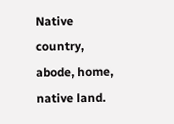Native country, abode, home, native land.